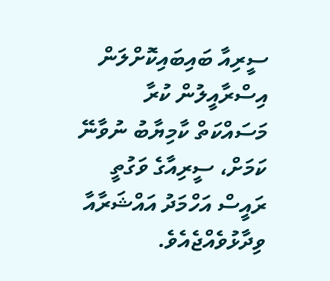ސީރިއާ ބައިބައިކޮށްލަން އިސްރާއީލުން ކުރާ މަސައްކަތް ކާމިޔާބު ނުވާނޭ ކަމަށް، ސީރިއާގެ ވަގުތީ ރައީސް އަހްމަދު އައްޝަރާއާ ވިދާޅުވެއްޖެއެވެ.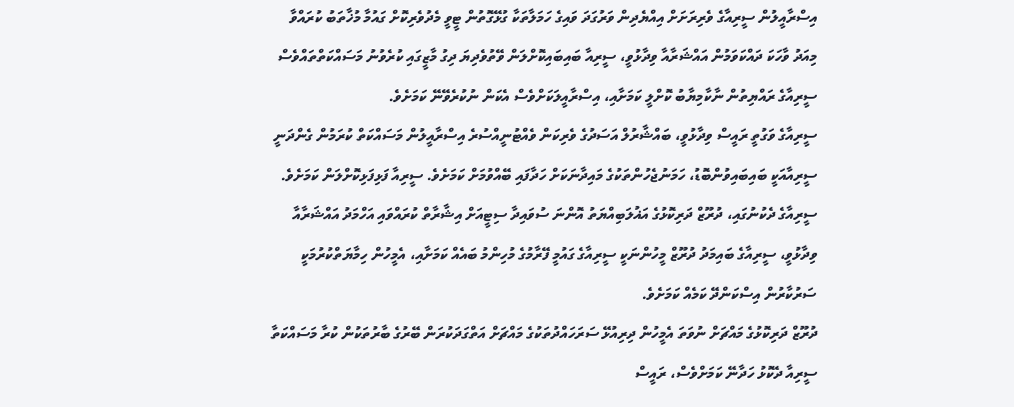އިސްރާއީލުން ސީރިއާގެ ވެރިރަށަށް އިއްޔެދިން ވަރުގަދަ ވައިގެ ހަމަލާތަކާ ގުޅޭގޮތުން ޓީވީ މެދުވެރިކޮށް ގައުމާ މުޚާތަބު ކުރައްވާ މިއަދު ވާހަކަ ދައްކަވަމުން އައްޝަރާއާ ވިދާޅުވީ، ސީރިއާ ބައިބައިކޮށްލަން ވޭތުވެދިޔަ ދިގު މާޒީގައި ކުރެވުނު މަސައްކަތްތައްވެސް ސީރިއާގެ ރައްޔިތުން ނާކާމިޔާބު ކޮށްލީ ކަމަށާއި، އިސްރާއީލަކަށްވެސް އެކަން ނުކުރެވޭނޭ ކަމަށެވެ.
ސީރިއާގެ ވަގުތީ ރައީސް ވިދާޅުވީ، ބައްޝާރުލް އަސަދުގެ ވެރިކަން ވެއްޓުނީއްސުރެ އިސްރާއީލުން މަސައްކަތް ކުރަމުން ގެންދަނީ ސީރިއާއަކީ ބައިބައިވުންބޮޑު، ހަމަނުޖެހުންތަކުގެ މައިދާނަކަށް ހަދާފައި ބޭއްވުމަށް ކަމަށެވެ. ސީރިއާ ފަޅިފަޅިކޮށްލަން ކަމަށެވެ.
ސީރިއާގެ ދެކުނުގައި، ދުރޫޒް ދަރިކޮޅުގެ އަޣުލަބިއްޔަތު އޮންނަ ސުވައިދާ ސިޓީއަށް އިޝާރާތް ކުރައްވައި އަހްމަދު އައްޝަރާއާ ވިދާޅުވީ، ސީރިއާގެ ބައިމަދު ދުރޫޒް މީހުންނަކީ ސީރިއާގެ ގައުމީ ފޭރާމުގެ މުހިންމު ބައެއް ކަމަށާއި، އެމީހުން ހިމާޔަތްކުރުމަކީ ސަރުކާރުން އިސްކަންދޭ ކަމެއް ކަމަށެވެ.
ދުރޫޒް ދަރިކޮޅުގެ މައްޗަށް ނުވަތަ އެމީހުން ދިރިއުޅޭ ސަރަހައްދުތަކުގެ މައްޗަށް އަތްގަދަކުރަން ބޭރުގެ ބާރުތަކުން ކުރާ މަސައްކަތާ ސީރިއާ ދެކޮޅު ހަދާނޭ ކަމަށްވެސް، ރައީސް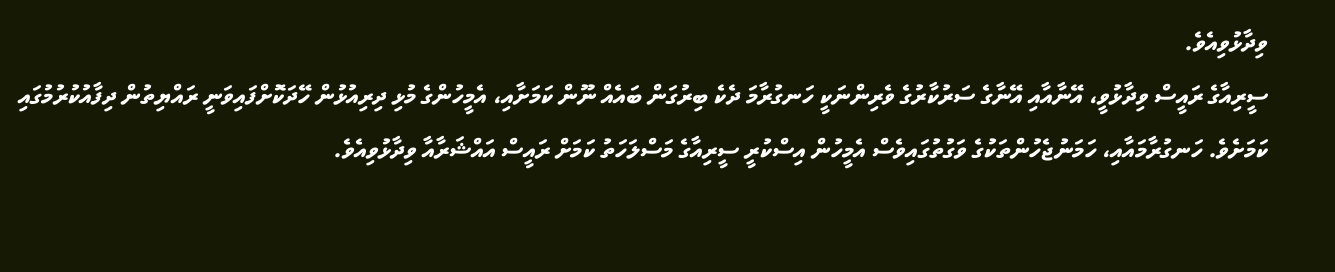ވިދާޅުވިއެވެ.
ސީރިއާގެ ރައީސް ވިދާޅުވީ، އޭނާއާއި އޭނާގެ ސަރުކާރުގެ ވެރިންނަކީ ހަނގުރާމަ ދެކެ ބިރުގަން ބައެއް ނޫން ކަމަށާއި، އެމީހުންގެ މުޅި ދިރިއުޅުން ހޭދަކޮށްފައިވަނީ ރައްޔިތުން ދިފާއުކުރުމުގައި ކަމަށެވެ. ހަނގުރާމައާއި، ހަމަނުޖެހުންތަކުގެ ވަގުތުގައިވެސް އެމީހުން އިސްކުރީ ސީރިއާގެ މަސްލަހަތު ކަމަށް ރައީސް އައްޝަރާއާ ވިދާޅުވިއެވެ.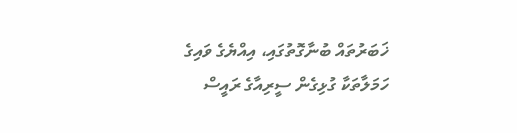ޚަބަރުތައް ބުނާގޮތުގައި، އިއްޔެގެ ވައިގެ ހަމަލާތަކާ ގުޅިގެން ސީރިއާގެ ރައީސް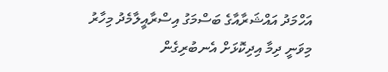އަހްމަދު އައްޝަރާއާގެ ބަސްމަގު އިސްރާއީލާމެދު މިހާރު މިވަނީ ދިމާ އިދިކޮޅަށް އެނބުރިގެން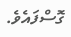ގޮސްފައެވެ.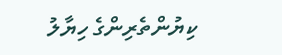ކިޔުންތެރިންގެ ހިޔާލު